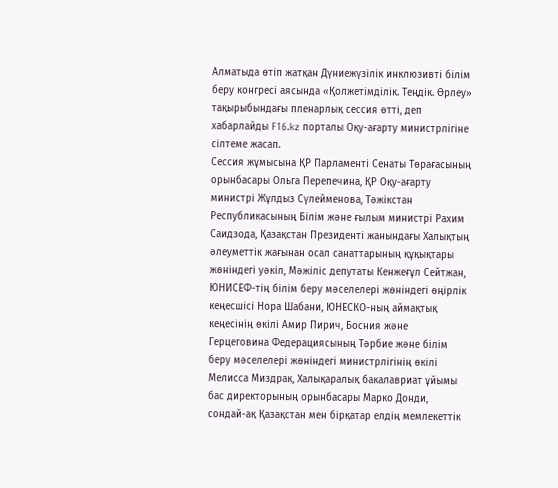Алматыда өтіп жатқан Дүниежүзілік инклюзивті білім беру конгресі аясында «Қолжетімділік. Теңдік. Өрлеу» тақырыбындағы пленарлық сессия өтті, деп хабарлайды F16.kz порталы Оқу-ағарту министрлігіне сілтеме жасап.
Сессия жұмысына ҚР Парламенті Сенаты Төрағасының орынбасары Ольга Перепечина, ҚР Оқу-ағарту министрі Жұлдыз Сүлейменова, Тәжікстан Республикасының Білім және ғылым министрі Рахим Саидзода, Қазақстан Президенті жанындағы Халықтың әлеуметтік жағынан осал санаттарының құқықтары жөніндегі уәкіл, Мәжіліс депутаты Кенжеғұл Сейтжан, ЮНИСЕФ-тің білім беру мәселелері жөніндегі өңірлік кеңесшісі Нора Шабани, ЮНЕСКО-ның аймақтық кеңесінің өкілі Амир Пирич, Босния және Герцеговина Федерациясының Тәрбие және білім беру мәселелері жөніндегі министрлігінің өкілі Мелисса Миздрак, Халықаралық бакалавриат ұйымы бас директорының орынбасары Марко Донди, сондай-ақ Қазақстан мен бірқатар елдің мемлекеттік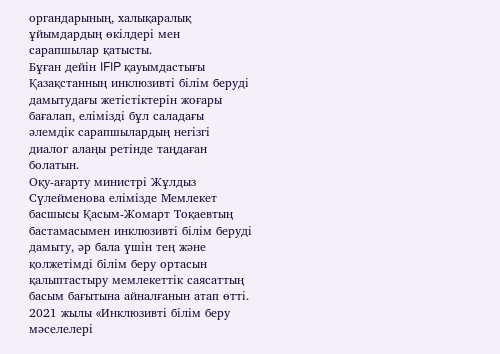органдарының, халықаралық ұйымдардың өкілдері мен сарапшылар қатысты.
Бұған дейін IFIP қауымдастығы Қазақстанның инклюзивті білім беруді дамытудағы жетістіктерін жоғары бағалап, елімізді бұл саладағы әлемдік сарапшылардың негізгі диалог алаңы ретінде таңдаған болатын.
Оқу-ағарту министрі Жұлдыз Сүлейменова елімізде Мемлекет басшысы Қасым-Жомарт Тоқаевтың бастамасымен инклюзивті білім беруді дамыту, әр бала үшін тең және қолжетімді білім беру ортасын қалыптастыру мемлекеттік саясаттың басым бағытына айналғанын атап өтті.
2021 жылы «Инклюзивті білім беру мәселелері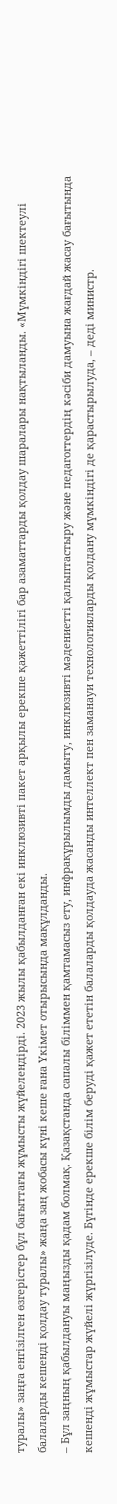туралы» заңға енгізілген өзгерістер бұл бағыттағы жұмысты жүйелендірді. 2023 жылы қабылданған екі инклюзивті пакет арқылы ерекше қажеттілігі бар азаматтарды қолдау шаралары нақтыланды. «Мүмкіндігі шектеулі балаларды кешенді қолдау туралы» жаңа заң жобасы күні кеше ғана Үкімет отырысында мақұлданды.
– Бұл заңның қабылдануы маңызды қадам болмақ. Қазақстанда сапалы біліммен қамтамасыз ету, инфрақұрылымды дамыту, инклюзивті мәдениетті қалыптастыру және педагогтердің кәсіби дамуына жағдай жасау бағытында кешенді жұмыстар жүйелі жүргізілуде. Бүгінде ерекше білім беруді қажет ететін балаларды қолдауда жасанды интеллект пен заманауи технологияларды қолдану мүмкіндігі де қарастырылуда, – деді министр.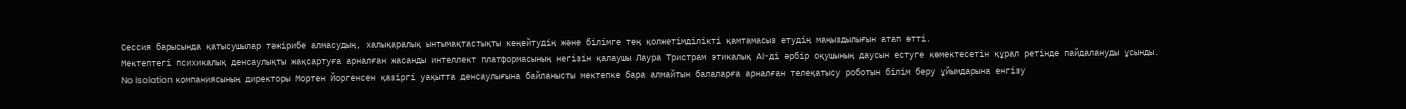Сессия барысында қатысушылар тәжірибе алмасудың, халықаралық ынтымақтастықты кеңейтудің және білімге тең қолжетімділікті қамтамасыз етудің маңыздылығын атап өтті.
Мектептегі психикалық денсаулықты жақсартуға арналған жасанды интеллект платформасының негізін қалаушы Лаура Тристрам этикалық AI-ді әрбір оқушының даусын естуге көмектесетін құрал ретінде пайдалануды ұсынды.
No Isolation компаниясының директоры Мортен Йоргенсен қазіргі уақытта денсаулығына байланысты мектепке бара алмайтын балаларға арналған телеқатысу роботын білім беру ұйымдарына енгізу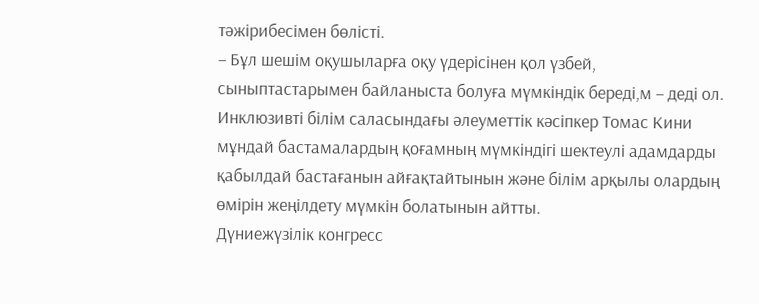тәжірибесімен бөлісті.
– Бұл шешім оқушыларға оқу үдерісінен қол үзбей, сыныптастарымен байланыста болуға мүмкіндік береді,м – деді ол.
Инклюзивті білім саласындағы әлеуметтік кәсіпкер Томас Кини мұндай бастамалардың қоғамның мүмкіндігі шектеулі адамдарды қабылдай бастағанын айғақтайтынын және білім арқылы олардың өмірін жеңілдету мүмкін болатынын айтты.
Дүниежүзілік конгресс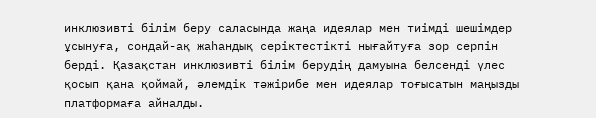инклюзивті білім беру саласында жаңа идеялар мен тиімді шешімдер ұсынуға, сондай-ақ жаһандық серіктестікті нығайтуға зор серпін берді. Қазақстан инклюзивті білім берудің дамуына белсенді үлес қосып қана қоймай, әлемдік тәжірибе мен идеялар тоғысатын маңызды платформаға айналды.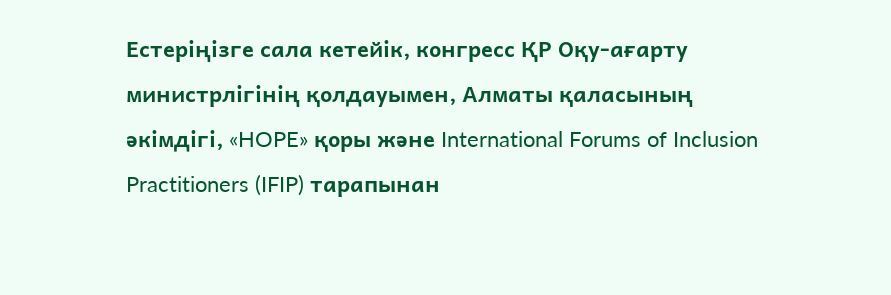Естеріңізге сала кетейік, конгресс ҚР Оқу-ағарту министрлігінің қолдауымен, Алматы қаласының әкімдігі, «HOPE» қоры және International Forums of Inclusion Practitioners (IFIP) тарапынан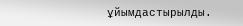ұйымдастырылды.